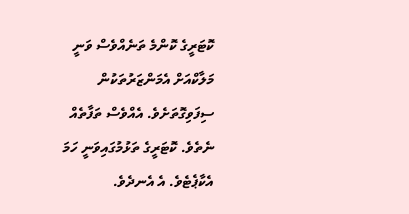ކޮޓަރީގެ ކޮންމެ ތަނެއްވެސް ވަނީ މަލާކްއަށް އެމަންޒަރުތަކުން ސިފަވިގޮތަށެވެ. އެއްވެސް ތަފާތެއް ނެތެވެ. ކޮޓަރީގެ ތަޅުމުގައިވަނީ ހަމަ އެކާޕެޓެވެ. އެ އެނދެވެ.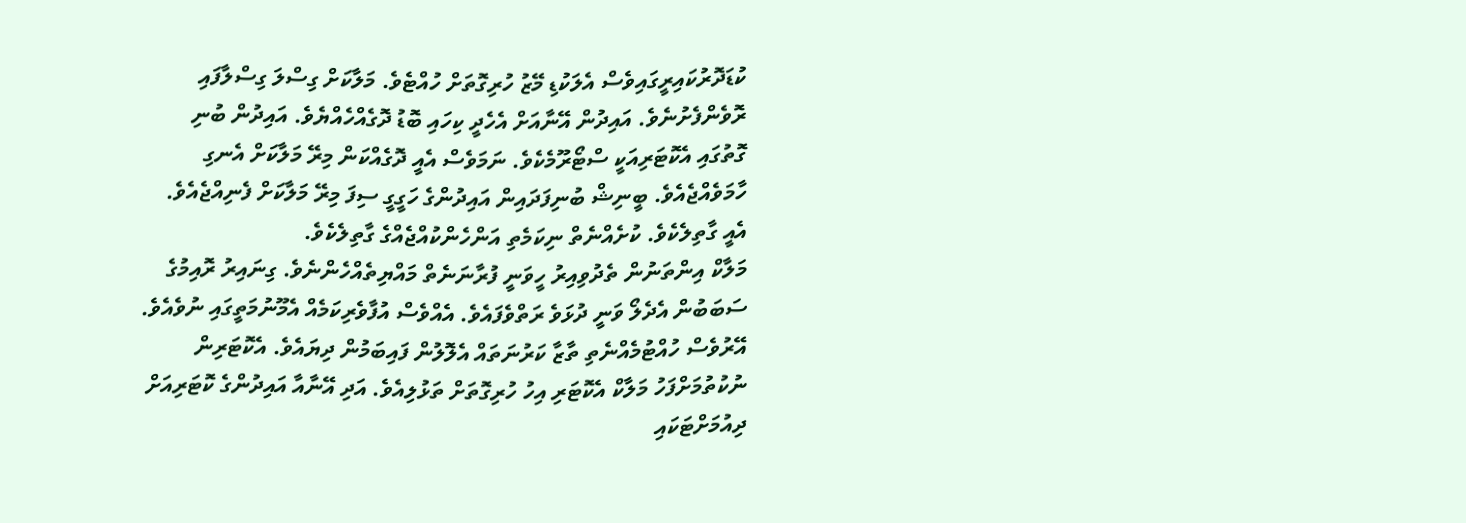ކުޑަދޮރުކައިރީގައިވެސް އެލަކުޑި މޭޒު ހުރިގޮތަށް ހުއްޓެވެ. މަލާކަށް ގިސްލަ ގިސްލާފައި ރޮވެންފެށުނެވެ. އައިދުން އޭނާއަށް އެހެދީ ކިހައި ބޮޑު ދޮގެއްހެއްޔެވެ. އައިދުން ބުނި ގޮތުގައި އެކޮޓަރިއަކީ ސްޓޯރޫމެކެވެ. ނަމަވެސް އެއީ ދޮގެއްކަން މިރޭ މަލާކަށް އެނގި ހާމަވެއްޖެއެވެ. ބީނިޝް ބުނިފަދައިން އައިދުންގެ ހަގީގީ ސިފަ މިރޭ މަލާކަށް ފެނިއްޖެއެވެ. އެއީ ގާތިލެކެވެ. ކުށެއްނެތް ނިކަމެތި އަންހެންކުއްޖެއްގެ ގާތިލެކެވެ.
މަލާކް އިންތަނުން ތެދުވިއިރު ހީވަނީ ފުރާނަނެތް މައްޔިތެއްހެންނެވެ. ގިނައިރު ރޮއިމުގެ ސަބަބުން އެދެލޯ ވަނީ ދުޅަވެ ރަތްވެފައެވެ. އެއްވެސް އުފާވެރިކަމެއް އެމޫނުމަތީގައި ނުވެއެވެ. އޭރުވެސް ހުއްޓުމެއްނެތި ތާޒާ ކަރުނަތައް އެލޮލުން ފައިބަމުން ދިޔައެވެ. އެކޮޓަރިން ނުކުތުމަށްފަހު މަލާކް އެކޮޓަރި އިހު ހުރިގޮތަށް ތަޅުލިއެވެ. އަދި އޭނާއާ އައިދުންގެ ކޮޓަރިއަށް ދިއުމަށްޓަކައި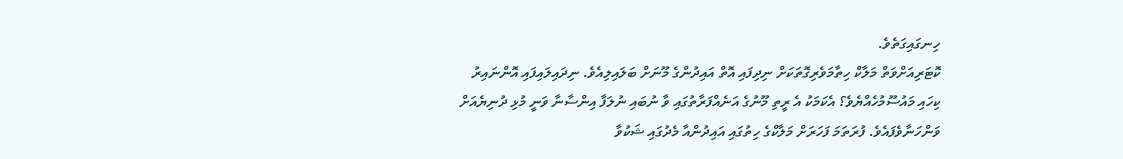ހިނގައިގަތެވެ.
ކޮޓަރިއަށްވަތް މަލާކް ހިތާމަވެރިގޮތަކަށް ނިދިފައި އޮތް އައިދުންގެ މޫނަށް ބަލައިލިއެވެ. ނިދައިލައިފައި އޮންނައިރު ކިހައި މައުސޫމުހެއްޔެވެ؟ އެކަމަކު އެ ރީތި މޫނުގެ އަނެއްފަރާތުގައި ވާ ނުބައި ނުލަފާ އިންސާނާ ވަނީ މުޅި ދުނިޔެއަށް ވަންހަނާވެފައެވެ. ފުރަތަމަ ފަހަރަށް މަލާކްގެ ހިތުގައި އައިދުންއާ މެދުގައި ޝަކުވާ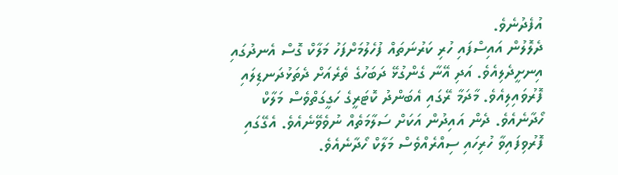އުފެދުނެވެ.
ދެލޮލުން އައިސްފައި ހުރި ކަރުނަތައް ފުހެލުމަށްފަހު މަލާކް ގޮސް އެނދުގައި އިނށީދެލިއެވެ. އަދި އޭނާ ގެންގުޅޭ ދަބަހުގެ ތެރެއަށް ދެތަޅުދަނޑިލައި ފޮރުވައިލިއެވެ. މާދަމާ ރޭގައި އެބަންދު ކޮޓަރީގެ ހަގީގަތްވެސް މަލާކް ހޯދާނެއެވެ. ދެން އައިދުން އަކަށް ސަލާމަތެއް ނުވެވޭނެއެވެ. އެގޭގައި ފޮރުވިފައިވާ ހުރިހައި ސިއްރެއްވެސް މަލާކް ހޯދާނެއެވެ.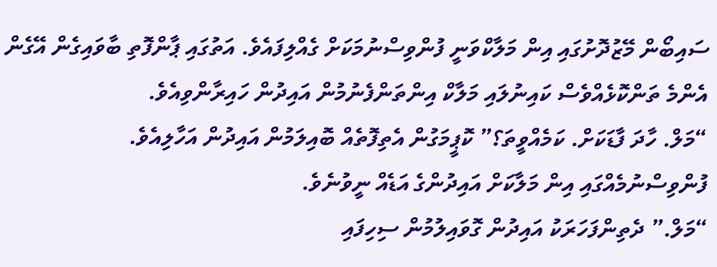ސައިބޯން މޭޒުދޮށުގައި އިން މަލާކްވަނީ ފުންވިސްނުމަކަށް ގެއްލިފައެވެ. އަތުގައި ޕާންފޮތި ބާވައިގެން އޭގެން އެންމެ ތަންކޮޅެއްވެސް ކައިނުލައި މަލާކް އިންތަންފެނުމުން އައިދުން ހައިރާންވިއެވެ.
“މަލް. ހާދަ ފާޑަކަށް. ކަމެއްވީތަ؟” ކޮޕީމަގުން އެތިފޮތެއް ބޮއިލަމުން އައިދުން އަހާލިއެވެ. ފުންވިސްނުމެއްގައި އިން މަލާކަށް އައިދުންގެ އަޑެއް ނީވުނެވެ.
“މަލް.” ދެތިންފަހަރަކު އައިދުން ގޮވައިލުމުން ސިހިފައި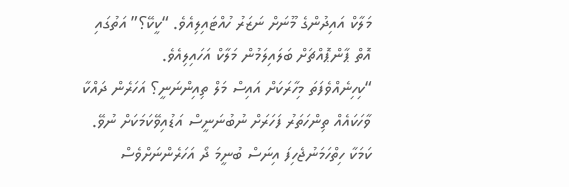މަލާކް އައިދުންގެ މޫނަށް ނަޒަރު ހުއްޓައިލިއެވެ. “ކީކޭ؟” އަތުގައި އޮތް ޕާންޕޮއްޗަށް ބަލައިލަމުން މަލާކް އަހައިލިއެވެ.
“ކިހިނެއްވެފަތަ މިހާރަކަށް އައިސް މަލް ތިއިންނަނީ؟ އަހަރެން ދައްކާ ވާހަކައެއް ތިންހަތަރު ފަހަރަށް ނުބުނަނީސް އަޑުއިވޭކަމަކަށް ނުވޭ. ކަމަކާ ހިތްހަމަނުޖެހިފަ އިނަސް ބުނީމަ ދޯ އަހަރެންނަށްވެސް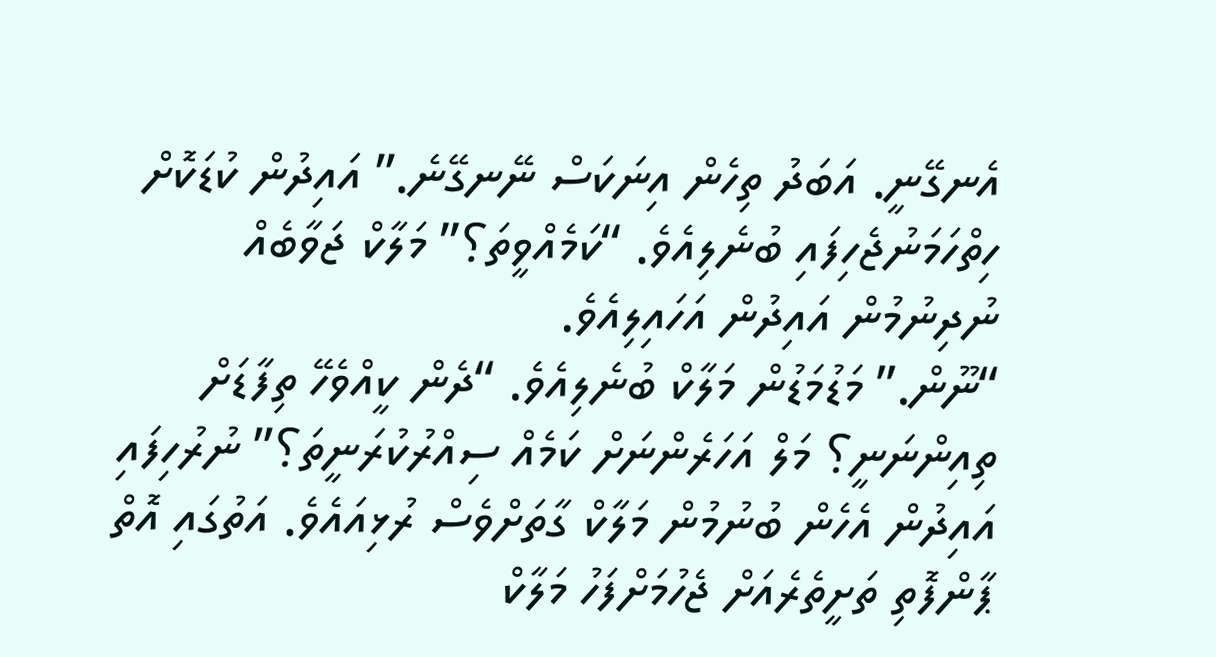އެނގޭނީ. އަބަދު ތިހެން އިނަކަސް ނޭނގޭނެ.” އައިދުން ކުޑަކޮށް ހިތްހަމަނުޖެހިފައި ބުނެލިއެވެ. “ކަމެއްވީތަ؟” މަލާކް ޖަވާބެއް ނުދިނުމުން އައިދުން އަހައިލިއެވެ.
“ނޫން.” މަޑުމަޑުން މަލާކް ބުނެލިއެވެ. “ދެން ކީއްވެހޭ ތިފާޑަށް ތިއިންނަނީ؟ މަލް އަހަރެންނަށް ކަމެއް ސިއްރުކުރަނީތަ؟” ނުރުހިފައި އައިދުން އެހެން ބުނުމުން މަލާކް ގާތަށްވެސް ރުޅިއައެވެ. އަތުގައި އޮތް ޕާންފޮތި ތަށީތެރެއަށް ޖެހުމަށްފަހު މަލާކް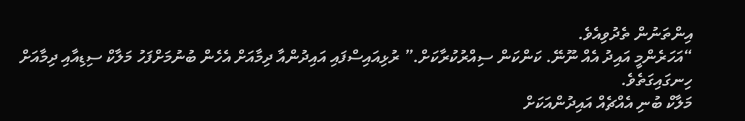އިންތަނުން ތެދުވިއެވެ.
“އަހަރެންމީ އައިދު އެއް ނޫނޭ. ކަންކަން ސިއްރުކުރާކަށް.” ރުޅިއައިސްފައި އައިދުންއާ ދިމާއަށް އެހެން ބުނުމަށްފަހު މަލާކް ސިޑިއާއި ދިމާއަށް ހިނގައިގަތެވެ.
މަލާކް ބުނި އެއްޗެއް އައިދުންއަކަށް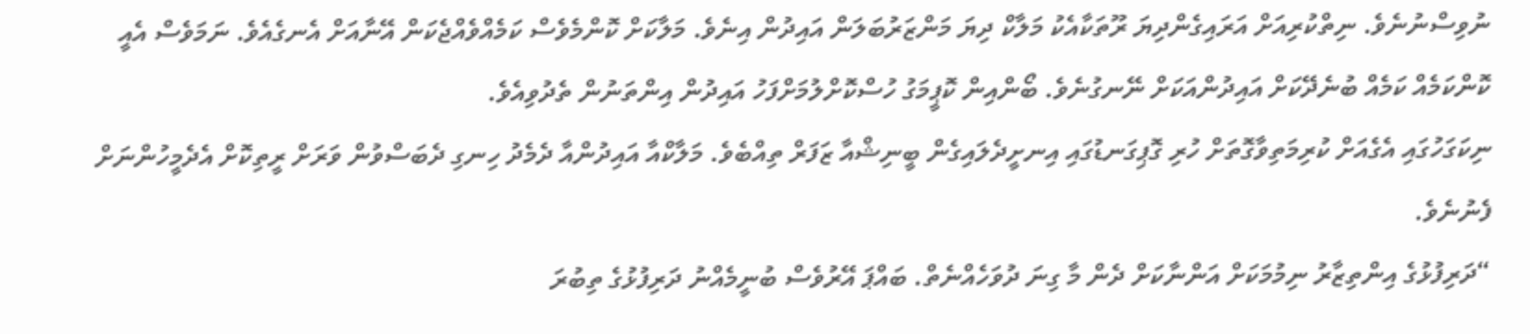ނުވިސްނުނެވެ. ނިތްކުރިއަށް އަރައިގެންދިޔަ ރޫތަކާއެކު މަލާކް ދިޔަ މަންޒަރުބަލަން އައިދުން އިނެވެ. މަލާކަށް ކޮންމެވެސް ކަމެއްވެއްޖެކަން އޭނާއަށް އެނގެއެވެ. ނަމަވެސް އެއީ ކޮންކަމެއް ކަމެއް ބުނެދޭކަށް އައިދުންއަކަށް ނޭނގުނެވެ. ބޯންއިން ކޮޕީމަގު ހުސްކޮށްލުމަށްފަހު އައިދުން އިންތަނުން ތެދުވިއެވެ.
ނިކަގަހުގައި އެގެއަށް ކުރިމަތިވާގޮތަށް ހުރި ގޮޕިގަނޑުގައި އިނށީދެލައިގެން ބީނިޝްއާ ޒަފަރް ތިއްބެވެ. މަލާކްއާ އައިދުންއާ ދެމެދު ހިނގި ދެބަސްވުން ވަރަށް ރީތިކޮށް އެދެމީހުންނަށް ފެނުނެވެ.
“ދަރިފުޅުގެ އިންތިޒާރު ނިމުމަކަށް އަންނާކަށް ދެން މާ ގިނަ ދުވަހެއްނެތް. ބައްޕަ އޭރުވެސް ބުނީމެއްނު ދަރިފުޅުގެ ތިބުރަ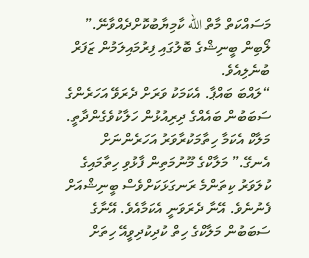މަސައްކަތް މާތް الله ކާމިޔާބުކޮށްދެއްވާނޭ.” ލޯބިން ބީނިޝްގެ ބޮލުގައި ފިރުމައިލަމުން ޒަފަރް ބުނެލިއެވެ.
“ލައްބަ ބައްޕާ. އެކަމަކު ވަރަށް ދެރަވޭ އަހަރެންގެ ސަބަބުން ބައެއްގެ ދިރިއުޅުން ހަލާކުވެގެންދާތީ. މަލާކް އެކަމާ ހިތާމަކުރާވަރު އަހަރެންނަށް އެނގޭ.” މަލާކްގެ މޫނުމަތިން ފާޅުވި ހިތާމައިގެ ކުލަވަރު ކިތަންމެ ރަނގަޅަކަށްވެސް ބީނިޝްއަށް ފެނުނެވެ. އޭނާ ދެރަވަނީ އެކަމާއެވެ. އޭނާގެ ސަބަބުން މަލާކްގެ ހިތް ކުދިކުދިވީއޭ ހިތަށް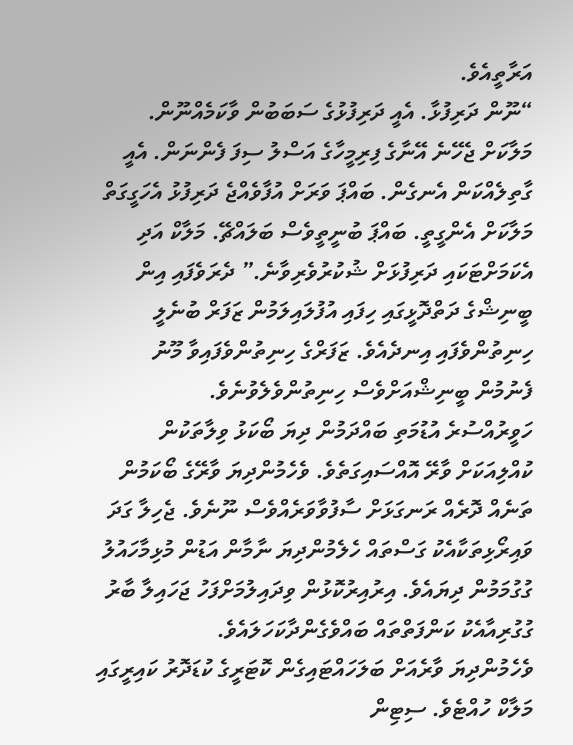އަރާތީއެވެ.
“ނޫން ދަރިފުޅާ. އެއީ ދަރިފުޅުގެ ސަބަބުން ވާކަމެއްނޫން. މަލާކަށް ޖެހޭނެ އޭނާގެ ފިރިމީހާގެ އަސްލު ސިފަ ފެންނަން. އެއީ ގާތިލެއްކަން އެނގެން. ބައްޕަ ވަރަށް އުފާވެއްޖެ ދަރިފުޅު އެހަގީގަތް މަލާކަށް އެންގީތީ. ބައްޕަ ބުނީތީވެސް ބަލައްޗޭ. މަލާކް އަދި އެކަމަށްޓަކައި ދަރިފުޅަށް ޝުކުރުވެރިވާނެ.” ދެރަވެފައި އިން ބީނިޝްގެ ދަތްދޮޅީގައި ހިފައި އުފުލައިލަމުން ޒަފަރް ބުނެލީ ހިނިތުންވެފައި އިނދެއެވެ. ޒަފަރްގެ ހިނިތުންވެފައިވާ މޫނު ފެނުމުން ބީނިޝްއަށްވެސް ހިނިތުންވެލެވުނެވެ.
ހަވީރުއްސުރެ އުޑުމަތި ބައްދަމުން ދިޔަ ބޯކަޅު ވިލާތަކުން ކުއްލިއަކަށް ވާރޭ އޮއްސައިގަތެވެ. ވެހެމުންދިޔަ ވާރޭގެ ބޯކަމުން ތަނެއް ދޮރެއް ރަނގަޅަށް ސާފުވާވަރެއްވެސް ނޫނެވެ. ޖެހިލާ ގަދަ ވައިރޯޅިތަކާއެކު ގަސްތައް ހެލެމުންދިޔަ ނާމާން އަޑުން މުޅިމާހައުލު ގުގުމަމުން ދިޔައެވެ. އިރުއިރުކޮޅުން ވިދައިލުމަށްފަހު ޖަހައިލާ ބާރު ގުގުރިއާއެކު ކަންފަތްތައް ބައްވެގެންދާކަހަލައެވެ.
ވެހެމުންދިޔަ ވާރެއަށް ބަލަހައްޓައިގެން ކޮޓަރީގެ ކުޑަދޮރު ކައިރީގައި މަލާކް ހުއްޓެވެ. ސިޓިން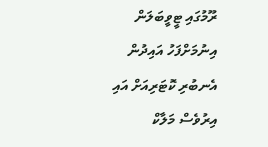ރޫމުގައި ޓީވީބަލަން އިނުމަށްފަހު އައިދުން އެނބުރި ކޮޓަރިއަށް އައި އިރުވެސް މަލާކް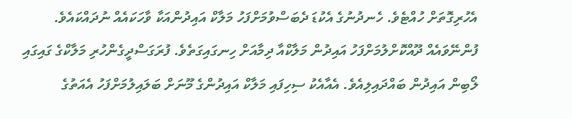އެހުރިގޮތަށް ހުއްޓެވެ. ހެނދުނުގެ އެކުޑަ ދެބަސްވުމަށްފަހު މަލާކް އައިދުންއަކާ ވާހަކައެއް ނުދައްކައެވެ.
ފުންނޭވައެއް ދޫއްކޮށްލުމަށްފަހު އައިދުން މަލާކްއާ ދިމާއަށް ހިނގައިގަތެވެ. ފުރަގަސްދީގެންހުރި މަލާކްގެ ގައިގައި ލޯބިން އައިދުން ބައްދައިލިއެވެ. އެއާއެކު ސިހިފައި މަލާކް އައިދުންގެ މޫނަށް ބަލައިލުމަށްފަހު އެއަތުގެ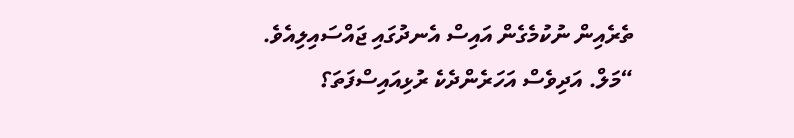ތެރެއިން ނުކުމެގެން އައިސް އެނދުގައި ޖައްސައިލިއެވެ.
“މަލް. އަދިވެސް އަހަރެންދެކެ ރުޅިއައިސްފަތަ؟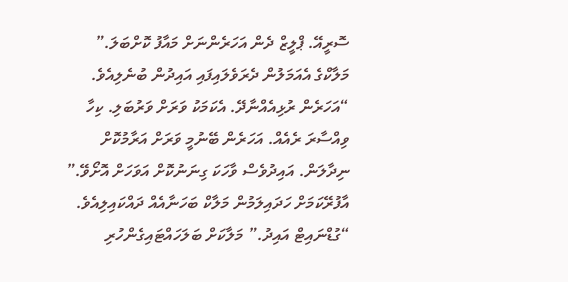ސޮރީއޭ. ޕްލީޒް ދެން އަހަރެންނަށް މައާފު ކޮށްބަލަ.” މަލާކްގެ އެއަމަލުން ދެރަވެލައިފައި އައިދުން ބުނެލިއެވެ.
“އަހަރެން ރުޅިއެއްނާދޭ. އެކަމަކު ވަރަށް ވަރުބަލި. ކިހާ ވިއްސާރަ ރެއެއް. އަހަރެން ބޭނުމީ ވަރަށް އަރާމުކޮށް ނިދާލަން. އައިދުވެސް ވާހަކަ ގިނަނުކޮށް އަވަހަށް އޮށޯވޭ.” އާފުރޭކަމަށް ހަދައިލަމުން މަލާކް ބަހަނާއެއް ދައްކައިލިއެވެ. “ގުޑްނައިޓް އައިދު.” މަލާކަށް ބަލަހައްޓައިގެންހުރި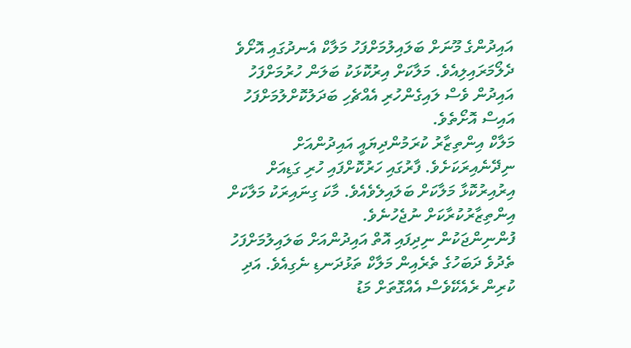އައިދުންގެ މޫނަށް ބަލައިލުމަށްފަހު މަލާކް އެނދުގައި އޮށޯވެ ދެލޯމަރައިލިއެވެ. މަލާކަށް އިރުކޮޅަކު ބަލަން ހުރުމަށްފަހު އައިދުން ވެސް ލައިގެންހުރި އެއްޗެހި ބަދަލުކޮށްލުމަށްފަހު އައިސް އޮށޯތެވެ.
މަލާކް އިންތިޒާރު ކުރަމުންދިޔައީ އައިދުންއަށް ނިދޭނެއިރަކަށެވެ. ފާރުގައި ހަރުކޮށްފައި ހުރި ގަޑިއަށް އިރުއިރުކޮޅާ މަލާކަށް ބަލައިލެވެއެވެ. މާކަ ގިނައިރަކު މަލާކަށް އިންތިޒާރުކުރާކަށް ނުޖެހުނެވެ.
ފުންނިންޖަކުން ނިދިފައި އޮތް އައިދުންއަށް ބަލައިލުމަށްފަހު ތެދުވެ ދަބަހުގެ ތެރެއިން މަލާކް ތަޅުދަނޑި ނެގިއެވެ. އަދި ކުރިން ރެއެކޭވެސް އެއްގޮތަށް މަޑު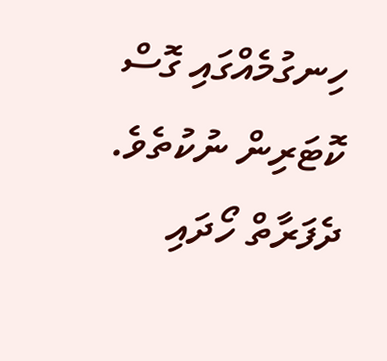ހިނގުމެއްގައި ގޮސް ކޮޓަރިން ނުކުތެވެ. ދެފަރާތް ހޯދައި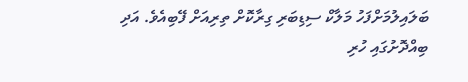ބަލައިލުމަށްފަހު މަލާކް ސިޑިބަރި ގިރާކޮށް ތިރިއަށް ފޭބިއެވެ. އަދި ބިއްދޮށުގައި ހުރި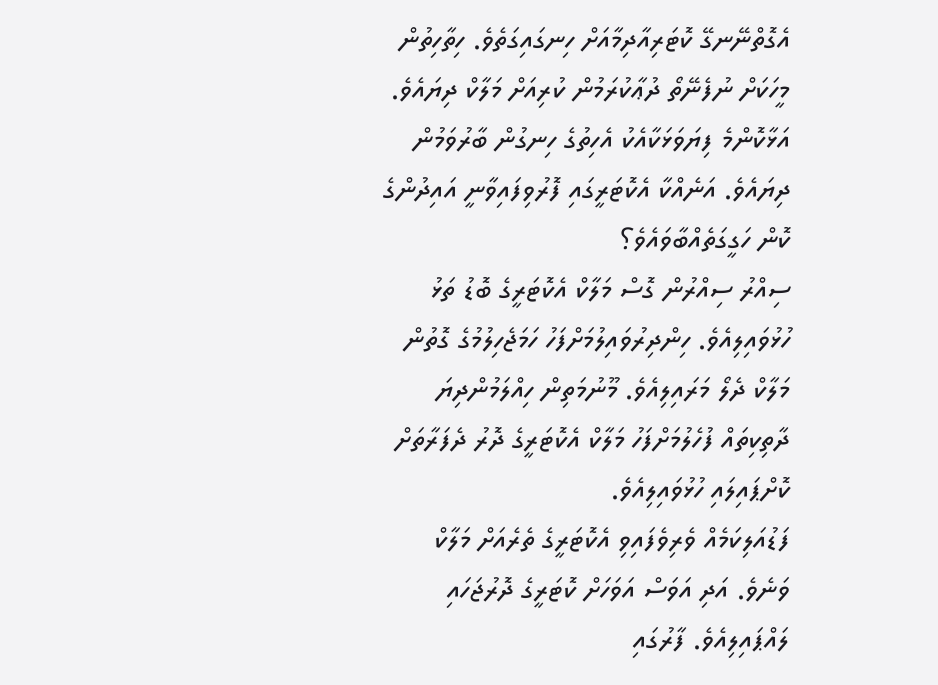އެގޮތްނޭނގޭ ކޮޓަރިއާދިމާއަށް ހިނގައިގަތެވެ. ހިތާހިތުން މީހަކަށް ނުފެނޭތޯ ދުޢާކުރަމުން ކުރިއަށް މަލާކް ދިޔައެވެ. އަޅާކޮންމެ ފިޔަވަޅަކާއެކު އެހިތުގެ ހިނގުން ބާރުވަމުން ދިޔައެވެ. އަނެއްކާ އެކޮޓަރީގައި ފޮރުވިފައިވާނީ އައިދުންގެ ކޮން ހަގީގަތެއްބާވައެވެ؟
ސިއްރު ސިއްރުން ގޮސް މަލާކް އެކޮޓަރީގެ ބޮޑު ތަޅު ހުޅުވައިލިއެވެ. ހިންދިރުވައިލުމަށްފަހު ހަމަޖެހިލުމުގެ ގޮތުން މަލާކް ދެލޯ މަރައިލިއެވެ. މޫނުމަތިން ހިއްލަމުންދިޔަ ދާތިކިތައް ފުހެލުމަށްފަހު މަލާކް އެކޮޓަރީގެ ދޮރު ދެފަރާތަށް ކޮށްޕައިލައި ހުޅުވައިލިއެވެ.
ފަޑުއަލިކަމެއް ވެރިވެފައިވި އެކޮޓަރީގެ ތެރެއަށް މަލާކް ވަނެވެ. އަދި އަވަސް އަވަހަށް ކޮޓަރީގެ ދޮރުޖަހައި ލައްޕައިލިއެވެ. ފާރުގައި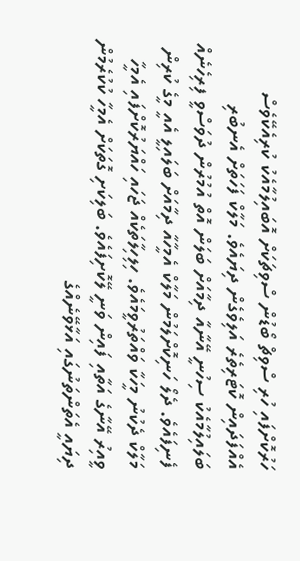ހަރުކޮށްފައި ހުރި ސްވިޗް ބޯޑުން ސްވިޗަކަށް އޮބައިލުމާއެކު ކުރިއެކޭވެސް އެއްފަދައިން ކޮޓަރިތެރެ އަލިވެގެން ދިޔައެވެ. މަލާކް ފަހަތަށް އެނބުރި ބަލައިލުމާއެކު ސިހުނީ އޭނާއާ ދިމާއަށް ބަލަން އޮތް އުމުރުން ދުވަސްވީ ފިރިހެނެއް ފެނިފައެވެ. ދެލޯ ހަނިކޮށްލަމުން މަލާކް އެމީހާއާ ދިމާއަށް ބަލައިލީ އެއީ މީގެ ކުރިން މަލާކް ދެކުނު މީހަކާ ވައްތަރުވީމައެވެ. ހިލިހިލާތަކެއް ޖަހައި ހައްޔަރުކޮށްފައި އެމީހާ ވީއިރު އޭނާގެ އަތާއި ފައިން ވަނީ ލޭކޮށިފައެވެ. ބަލިކަށި ގޮތަކަށް އެމީހާ ކުކުރެމުން ދިޔައީ އެތަންތަނުގައި އަޅާވޭނެއްގެ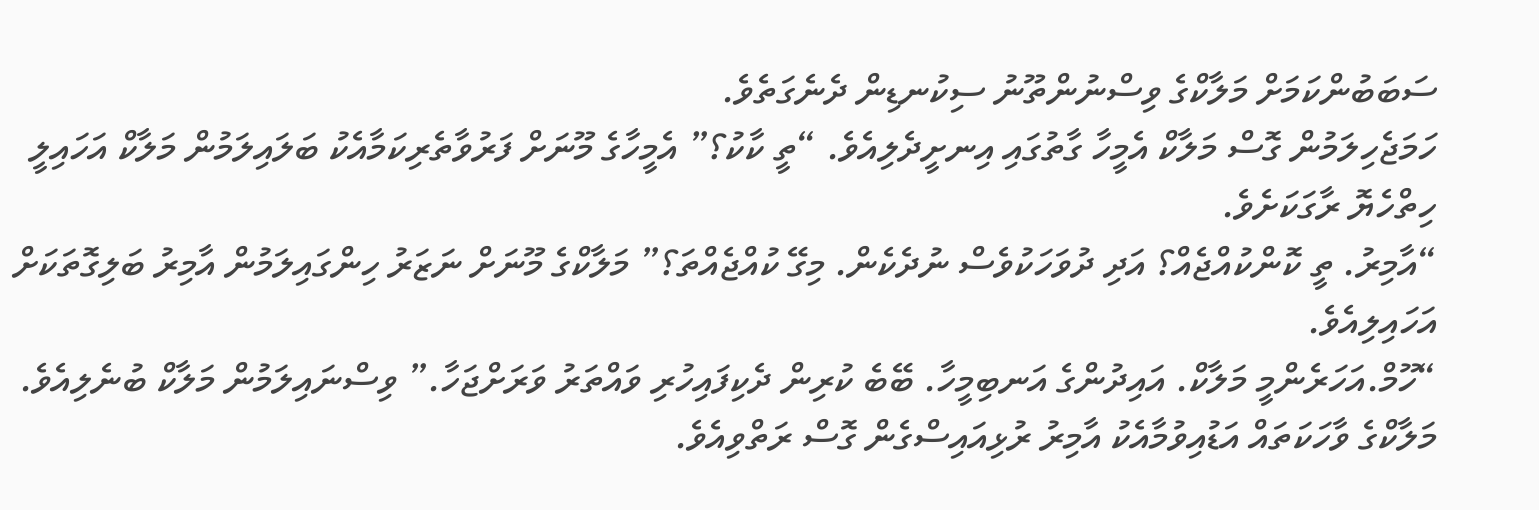ސަބަބުންކަމަށް މަލާކްގެ ވިސްނުންތޫނު ސިކުނޑިން ދެނެގަތެވެ.
ހަމަޖެހިލަމުން ގޮސް މަލާކް އެމީހާ ގާތުގައި އިނށީދެލިއެވެ. “ތީ ކާކު؟” އެމީހާގެ މޫނަށް ފަރުވާތެރިކަމާއެކު ބަލައިލަމުން މަލާކް އަހައިލީ ހިތްހެޔޮ ރާގަކަށެވެ.
“އާމިރު. ތީ ކޮންކުއްޖެއް؟ އަދި ދުވަހަކުވެސް ނުދެކެން. މިގޭ ކުއްޖެއްތަ؟” މަލާކްގެ މޫނަށް ނަޒަރު ހިންގައިލަމުން އާމިރު ބަލިގޮތަކަށް އަހައިލިއެވެ.
“ހޫމް.އަހަރެންމީ މަލާކް. އައިދުންގެ އަނބިމީހާ. ބޭބެ ކުރިން ދެކިފައިހުރި ވައްތަރު ވަރަށްޖަހާ.” ވިސްނައިލަމުން މަލާކް ބުނެލިއެވެ. މަލާކްގެ ވާހަކަތައް އަޑުއިވުމާއެކު އާމިރު ރުޅިއައިސްގެން ގޮސް ރަތްވިއެވެ.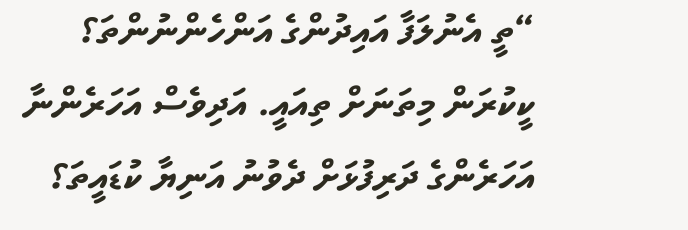“ތީ އެނުލަފާ އައިދުންގެ އަންހެންނުންތަ؟ ކީކުރަން މިތަނަށް ތިއައީ. އަދިވެސް އަހަރެންނާ އަހަރެންގެ ދަރިފުޅަށް ދެވުނު އަނިޔާ ކުޑައީތަ؟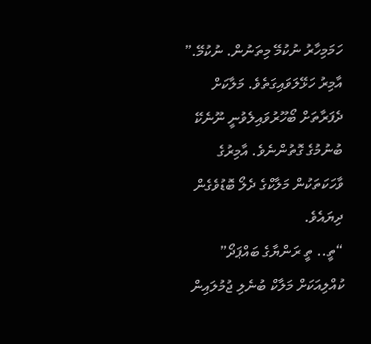ހަމަމިހާރު ނުކުމޭ މިތަނުން. ނުކުމޭ.” އާމިރު ހަޅޭލަވައިގަތެވެ. މަލާކަށް ދެފަރާތަށް ބޯހޫރުވައިލެވުނީ ނޫނެކޭ ބުނުމުގެ ގޮތުންނެވެ. އާމިރުގެ ވާހަކަތަކުން މަލާކްގެ ދެލޯ ބޮޑުވެގެން ދިޔައެވެ.
“ތީ.. ތީ ރަންޔާގެ ބައްޕަދޯ” ކުއްލިއަކަށް މަލާކް ބުނެލި ޖުމުލައިން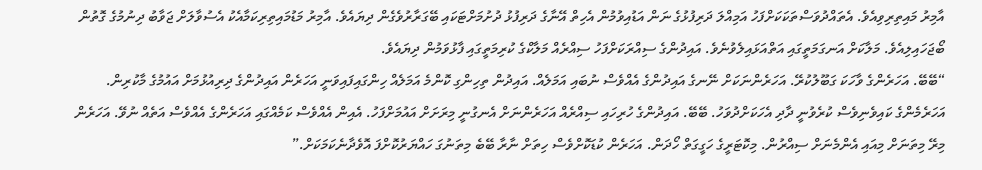އާމިރު މައިތިރިވިއެވެ. އެތައްދުވަސްތަކަކަށްފަހު އަމިއްލަ ދަރިފުޅުގެ ނަން އަޑުއިވުމުން އެހިތް އޭނާގެ ދަރިފުޅު ދުށުމަށްޓަކައި ބޭގަރާރުވެގެން ދިޔައެވެ. އާމިރު މަޑުމައިތިރިކަމާއެކު އެސުވާލަށް ޖަވާބު ދިނުމުގެ ގޮތުން ބޯޖަހައިލިއެވެ. މަލާކަށް އަނގަމަތީގައި އަތްއަޅައިލެވުނެވެ. އައިދުންގެ ސިއްރަކަށްފަހު ސިއްރެއް މަލާކްގެ ކުރިމަތީގައި ފާޅުވަމުން ދިޔައެވެ.
“ބޭބޭ. އަހަރެންގެ ވާހަކަ ގަބޫލުކުރޭ. އަހަރެންނަކަށް ނޭނގެ އައިދުންގެ އެއްވެސް ނުބައި އަމަލެއް. އައިދުން ތިހިންގި ކޮންމެ އަމަލެއް ހިންގައިފައިވަނީ އަހަރެން އައިދުންގެ ދިރިއުޅުމަށް އައުމުގެ މާކުރިން. އަހަރެމެންގެ ކައިވެނިވެސް ކުރެވުނީ ދާދި އެހަކަށްދުވަހު. ބޭބޭ. އައިދުންގެ ހުރިހައި ސިއްރެއް އަހަރެންނަށް އެނގުނީ މިރަށަށް އައުމަށްފަހު. އެއިން އެއްވެސް ކަމެއްގައި އަހަރެންގެ އެއްވެސް އަތެއް ނުވޭ. އަހަރެން މިރޭ މިތަނަށް މިއައި އެންމެނަށް ސިއްރުން. މިކޮޓަރީގެ ހަގީގަތް ހޯދަން. އަހަރެން ކުޑަކޮށްވެސް ހިތަށް ނާރާ ބޭބެ މިތަނުގަ ހައްޔަރުކޮށްފަ އޮވެދާނެކަމަކަށް.”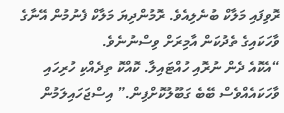ރޮވިފައި މަލާކް ބުނެލިއެވެ. ރޮމުންދިޔަ މަލާކް ފެނުމުން އޭނާގެ ވާހަކައިގެ ތެދުކަން އާމިރަށް ވިސްނުނެވެ.
“އެކޮއެ ދެން ނުރޮއި ހުއްޓައިލާ. ކޮއްކޮ ތިދެއްކި ހުރިހައި ވާހަކައެއްވެސް ބޭބެ ގަބޫލުކޮށްފިން.” އިސްޖަހައިލަމުން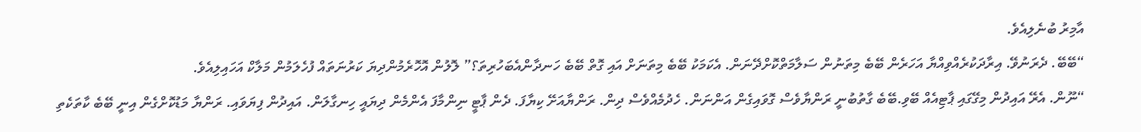އާމިރު ބުނެލިއެވެ.
“ބޭބޭ. ދެރަނުވޭ. އިރާދަކުރެއްވިއްޔާ އަހަރެން ބޭބެ މިތަނުން ސަލާމަތްކޮށްދޭނަން. އެކަމަކު ބޭބެ މިތަނަށް އައި ގޮތް ބޭބެ ހަނދާންއެބަހުރިތަ؟” ލޮލުން އޮހޮރެމުންދިޔަ ކަރުނަތައް ފުހެލަމުން މަލާކް އަހައިލިއެވެ.
“ނޫން. އެރޭ އައިދުން މިގޭގައި ޕާޓިއެއް ބޭވި.ބޭބެ ގާތުބުނީ ރަންޔާވެސް ގޮވައިގެން އަންނަން. ހެދުމެއްވެސް ދިން. ރަންޔާއަށޭ ކިޔާފަ. ދެން ޕާޓީ ނިންމާފަ އެންމެން ދިޔައީ ހިނގާލަން. އައިދުން ފިޔަވައި. ރަންޔާ މަޑުކޮށްގެން އިނީ ބޭބެ ކާތަކެތި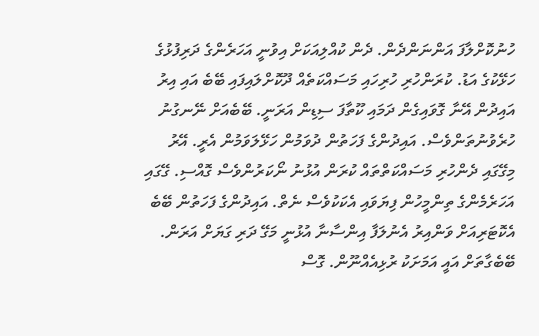ހުނުކޮށްލާފަ އަންނަންދެން. ދެން ކުއްލިއަކަށް އިވުނީ އަހަރެންގެ ދަރިފުޅުގެ ހަޅޭކުގެ އަޑު. ކުރަންހުރި ހުރިހައި މަސައްކަތެއް ދޫކޮށްލައިފައި ބޭބެ އައި އިރު އައިދުން އޭނާ ގޮވައިގެން ދަމައި ކޫތާފަ ސިޑިން އަރަނީ. ބޭބެއަށް ނޭނގުނު ހުރެވުނުތަންވެސް. އައިދުންގެ ފަހަތުން ދުވަމުން ހަޅޭލަވަމުން އެރީ. އޭރު މިގޭގައި ދެންހުރި މަސައްކަތްތައް ކުރަން އުޅުނު ނޯކަރުންވެސް ގޮއްސި. ގޭގައި އަހަރެމެންގެ ތިންމީހުން ފިޔަވައި އެކަކުވެސް ނެތް. އައިދުންގެ ފަހަތުން ބޭބެ އެކޮޓަރިއަށް ވަންއިރު އެނުލަފާ އިންސާނާ އުޅުނީ މަގޭ ދަރި ގަޔަށް އަރަން. ބޭބެގާތަށް އައީ އަމަށަކު ރުޅިއެއްނޫން. ގޮސް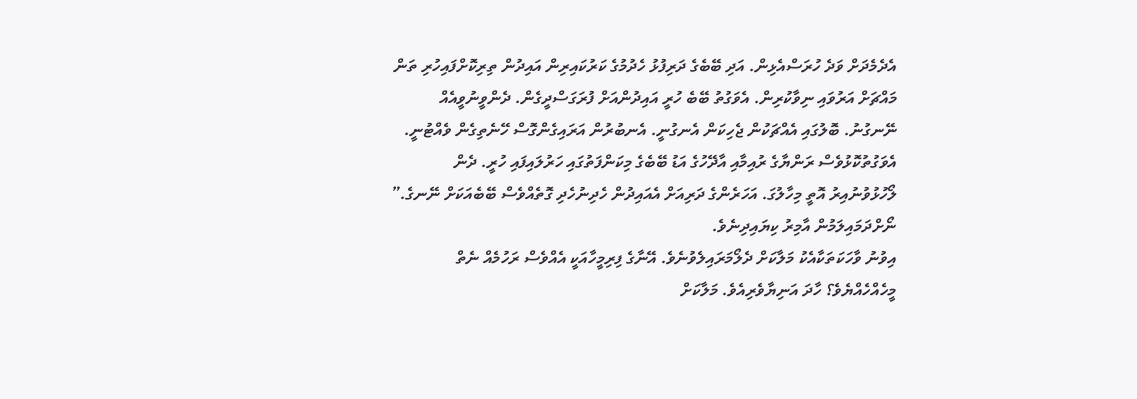އެދެމެދަށް ވަދެ ހުރަސްއެޅިން. އަދި ބޭބެގެ ދަރިފުޅު ހެދުމުގެ ކަރުކައިރިން އައިދުން ތިރިކޮށްފައިހުރި ތަން މައްޗަށް އަރުވައި ނިވާކުރިން. އެވަގުތު ބޭބެ ހުރީ އައިދުންއަށް ފުރަގަސްދީގެން. ދެންވީނުވީއެއް ނޭނގުނު. ބޮލުގައި އެއްޗަކުން ޖެހިކަން އެނގުނީ. އެނބުރުން އަރައިގެންގޮސް ހޭނެތިގެން ވެއްޓުނީ. އެވަގުތުކޮޅުވެސް ރަންޔާގެ ރުއިމާއި އާދޭހުގެ އަޑު ބޭބެގެ މިކަންފަތުގައި ހަރުލައިފައި ހުރީ. ދެން ލޯހުޅުވުނުއިރު އޮތީ މިހާލުގަ. އަހަރެންގެ ދަރިއަށް އެއައިދުން ހެދިނުހެދި ގޮތެއްވެސް ބޭބެއަކަށް ނޭނގެ.” ނޯށްދަމައިލަމުން އާމިރު ކިޔައިދިނެވެ.
އިވުނު ވާހަކަތަކާއެކު މަލާކަށް ދެލޯމަރައިލެވުނެވެ. އޭނާގެ ފިރިމީހާއަކީ އެއްވެސް ރަހުމެއް ނެތް މީހެއްހެއްޔެވެ؟ ހާދަ އަނިޔާވެރިއެވެ. މަލާކަށް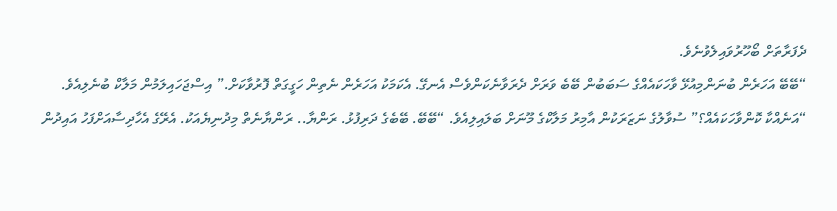ދެފަރާތަށް ބޯހޫރުވައިލެވުނެވެ.
“ބޭބޭ އަހަރެން ބުނަންމިއުޅޭ ވާހަކައެއްގެ ސަބަބުން ބޭބެ ވަރަށް ދެރަވާނެކަންވެސް އެނގޭ. އެކަމަކު އަހަރެން ނެތިން ހަގީގަތް ފޮރުވާކަށް.” އިސްޖަހައިލަމުން މަލާކް ބުނެލިއެވެ.
“އަނެއްކާ ކޮންވާހަކައެއް؟” ސުވާލުގެ ނަޒަރަކުން އާމިރު މަލާކްގެ މޫނަށް ބަލައިލިއެވެ. “ބޭބޭ. ބޭބެގެ ދަރިފުޅު. ރަންޔާ.. ރަންޔާނެތް މިދުނިޔެއަކު. އެރޭގެ އެހާދިސާއަށްފަހު އައިދުން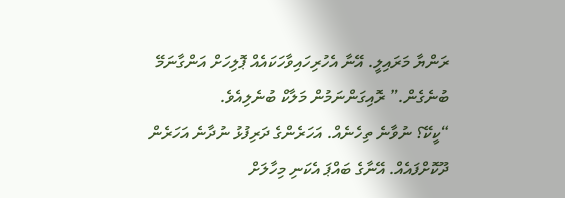ރަންޔާ މަރައިލީ. އޭނާ އެހުރިހައިވާހަކައެއް ޕޮލިހަށް އަންގާނަމޭ ބުނެގެން.” ރޮއިގަންނަމުން މަލާކް ބުނެލިއެވެ.
“ކީކޭ؟ ނުވާނެ ތިހެނެއް. އަހަރެންގެ ދަރިފުޅު ނުދާނެ އަހަރެން ދޫކޮށްފައެއް. އޭނާގެ ބައްޕަ އެކަނި މިހާލަށް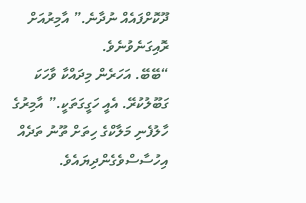ދޫކޮށްފައެއް ނުދާނެ.” އާމިރުއަށް ރޮއިގަނެވުނެވެ.
“ބޭބޭ. އަހަރެން މިދައްކާ ވާހަކަ ގަބޫލުކުރޭ. އެއީ ހަގީގަތަކީ.” އާމިރުގެ ހާލުފެނި މަލާކްގެ ހިތަށް ތޫނު ތަދެއް އިހުސާސްވެގެންދިޔައެވެ.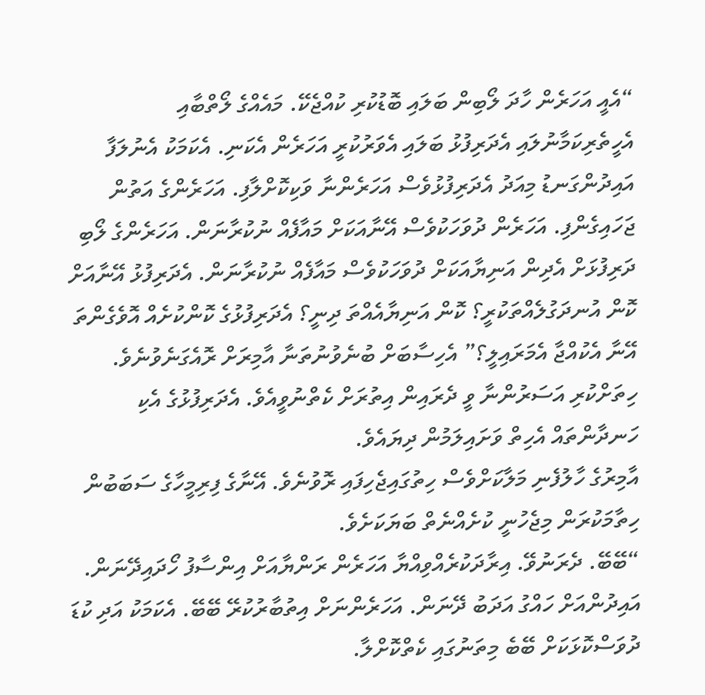“އެއީ އަހަރެން ހާދަ ލޯބިން ބަލައި ބޮޑުކުރި ކުއްޖެކޭ. މައެއްގެ ލޯތްބާއި އެހީތެރިކަމާނުލައި އެދަރިފުޅު ބަލައި އެވަރުކުރީ އަހަރެން އެކަނި. އެކަމަކު އެނުލަފާ އައިދުންގަނޑު މިއަދު އެދަރިފުޅުވެސް އަހަރެންނާ ވަކިކޮށްލާފި. އަހަރެންގެ އަތުން ޖަހައިގެންފި. އަހަރެން ދުވަހަކުވެސް އޭނާއަކަށް މައާފެއް ނުކުރާނަން. އަހަރެންގެ ލޯބި ދަރިފުޅަށް އެދިން އަނިޔާއަކަށް ދުވަހަކުވެސް މައާފެއް ނުކުރާނަން. އެދަރިފުޅު އޭނާއަށް ކޮން އުނދަގުލެއްތަކުރީ؟ ކޮން އަނިޔާއެއްތަ ދިނީ؟ އެދަރިފުޅުގެ ކޮންކުށެއް އޮވެގެންތަ އޭނާ އެކުއްޖާ އެމަރައިލީ؟” އެހިސާބަށް ބުނެވުނުތަނާ އާމިރަށް ރޮއެގަނެވުނެވެ. ހިތަށްކުރި އަސަރުންނާ ވީ ދެރައިން އިތުރަށް ކެތްނުވީއެވެ. އެދަރިފުޅުގެ އެކި ހަނދާންތައް އެހިތް ވަށައިލަމުން ދިޔައެވެ.
އާމިރުގެ ހާލުފެނި މަލާކަށްވެސް ހިތުގައިޖެހިފައި ރޮވުނެވެ. އޭނާގެ ފިރިމީހާގެ ސަބަބުން ހިތާމަކުރަން މިޖެހުނީ ކުށެއްނެތް ބަޔަކަށެވެ.
“ބޭބޭ. ދެރަނުވޭ. އިރާދަކުރެއްވިއްޔާ އަހަރެން ރަންޔާއަށް އިންސާފު ހޯދައިދޭނަން. އައިދުންއަށް ހައްގު އަދަބު ދޭނަން. އަހަރެންނަށް އިތުބާރުކުރޭ ބޭބޭ. އެކަމަކު އަދި ކުޑަ ދުވަސްކޮޅަކަށް ބޭބެ މިތަނުގައި ކެތްކޮށްލާ.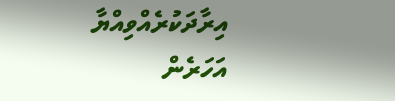އިރާދަކުރެއްވިއްޔާ އަހަރެން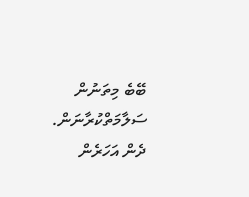ބޭބެ މިތަނުން ސަލާމަތްކުރާނަން. ދެން އަހަރެން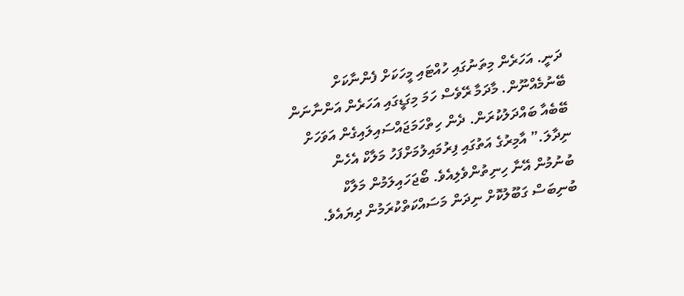ދަނީ. އަހަރެން މިތަނުގައި ހުއްޓައި މީހަކަށް ފެންނާކަށް ބޭނުމެއްނޫން. މާދަމާ ރޭވެސް ހަމަ މިގަޑީގައި އަހަރެން އަންނާނަން ބޭބެއާ ބައްދަލުކުރަން. ދެން ހިތްހަމަޖައްސައިލައިގެން އަވަހަށް ނިދާލަ.” އާމިރުގެ އަތުގައި ފިރުމައިލުމަށްފަހު މަލާކް އެހެން ބުނުމުން އޭނާ ހިނިތުންވެލިއެވެ. ބޯޖަހައިލަމުން މަލާކް ބުނިބަސް ގަބޫލުކޮށް ނިދަން މަސައްކަތްކުރަމުން ދިޔައެވެ.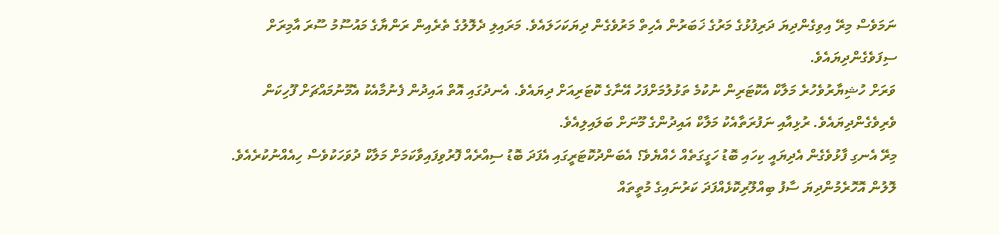ނަމަވެސް މިރޭ އިވިގެންދިޔަ ދަރިފުޅުގެ މަރުގެ ޚަބަރުން އެހިތް މަރުވެގެން ދިޔަކަހަލައެވެ. މަރައިލި ދެލޮލުގެ ތެރެއިން ރަންޔާގެ މައުސޫމު ސޫރަ އާމިރަށް ސިފަވެގެންދިޔައެވެ.
ވަރަށް ހުޝިޔާރުވެހުރެ މަލާކް އެކޮޓަރިން ނުކުމެ ތަޅުލުމަށްފަހު އޭނާގެ ކޮޓަރިއަށް ދިޔައެވެ. އެނދުގައި އޮތް އައިދުން ފެނުމާއެކު އެމޫނުމައްޗަށް ފޫހިކަން ވެރިވެގެންދިޔައެވެ. ރުޅިއާއި ނަފުރަތާއެކު މަލާކް އައިދުންގެ މޫނަށް ބަލައިލިއެވެ.
މިރޭ އެނގި ފާޅުވެގެން އެދިޔައީ ކިހައި ބޮޑު ހަގީގަތެއް ހެއްޔެވެ؟ އެބަންދުކޮޓަރީގައި އެފަދަ ބޮޑު ސިއްރެއް ފޮރުވިފައިވާކަމަށް މަލާކް ދުވަހަކުވެސް ހިއެއްނުކުރެއެވެ.
ލޮލުން އޮހޮރެމުންދިޔަ ސާފު ބިއްލޫރިކޮޅެއްފަދަ ކަރުނައިގެ މުތީތައް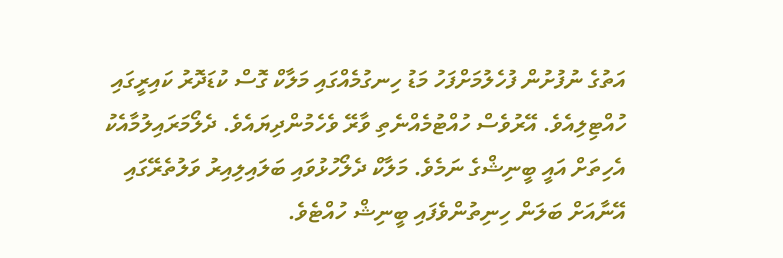އަތުގެ ނުފުށުން ފުހެލުމަށްފަހު މަޑު ހިނގުމެއްގައި މަލާކް ގޮސް ކުޑަދޮރު ކައިރީގައި ހުއްޓިލިއެވެ. އޭރުވެސް ހުއްޓުމެއްނެތި ވާރޭ ވެހެމުންދިޔައެވެ. ދެލޯމަރައިލުމާއެކު އެހިތަށް އައީ ބީނިޝްގެ ނަމެވެ. މަލާކް ދެލޯހުޅުވައި ބަލައިލިއިރު ވަލުތެރޭގައި އޭނާއަށް ބަލަން ހިނިތުންވެފައި ބީނިޝް ހުއްޓެވެ.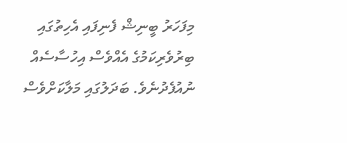މިފަހަރު ބީނިޝް ފެނިފައި އެހިތުގައި ބިރުވެރިކަމުގެ އެއްވެސް އިހުސާސެއް ނުއުފެދުނެވެ. ބަދަލުގައި މަލާކަށްވެސް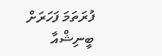ފުރަތަމަ ފަހަރަށް ބީނިޝްއާ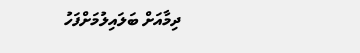ދިމާއަށް ބަލައިލުމަށްފަހު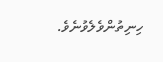ހިނިތުންވެލެވުނެވެ.